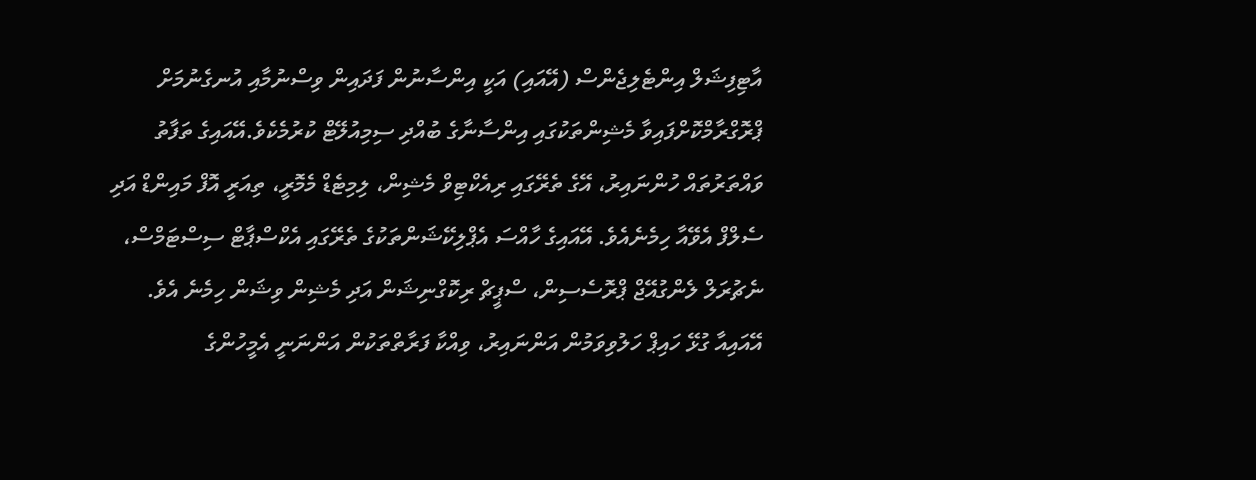އާޓިފިޝަލް އިންޓެލިޖެންސް (އޭއައި) އަކީ އިންސާނުން ފަދައިން ވިސްނުމާއި އުނގެނުމަށް ޕްރޮގްރާމްކޮށްފައިވާ މެޝިންތަކުގައި އިންސާނާގެ ބުއްދި ސިމިއުލޭޓް ކުރުމެކެވެ.އޭއައިގެ ތަފާތު ވައްތަރުތައް ހުންނައިރު، އޭގެ ތެރޭގައި ރިއެކްޓިވް މެޝިން، ލިމިޓެޑް މެމޮރީ، ތިއަރީ އޮފް މައިންޑް އަދި ސެލްފް އެވޭއާ ހިމެނެއެވެ. އޭއައިގެ ހާއްސަ އެޕްލިކޭޝަންތަކުގެ ތެރޭގައި އެކްސްޕާޓް ސިސްޓަމްސް، ނެޗުރަލް ލެންގުއޭޖް ޕްރޮސެސިން، ސްޕީޗް ރިކޮގްނިޝަން އަދި މެޝިން ވިޝަން ހިމެނެ އެވެ.
އޭއައިއާ ގުޅޭ ހައިޕް ހަލުވިވަމުން އަންނައިރު، ވިއްކާ ފަރާތްތަކުން އަންނަނީ އެމީހުންގެ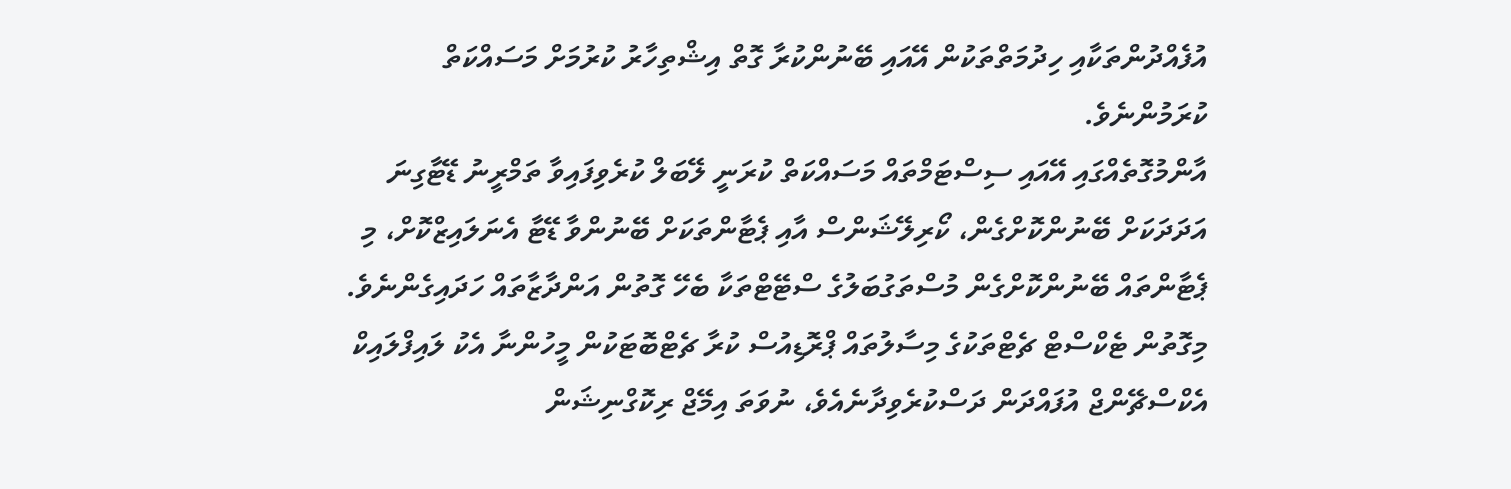އުފެއްދުންތަކާއި ހިދުމަތްތަކުން އޭއައި ބޭނުންކުރާ ގޮތް އިޝްތިހާރު ކުރުމަށް މަސައްކަތް ކުރަމުންނެވެ.
އާންމުގޮތެއްގައި އޭއައި ސިސްޓަމްތައް މަސައްކަތް ކުރަނީ ލޭބަލް ކުރެވިފައިވާ ތަމްރީނު ޑޭޓާގިނަ އަދަދަކަށް ބޭނުންކޮށްގެން، ކޯރިލޭޝަންސް އާއި ޕެޓާންތަކަށް ބޭނުންވާ ޑޭޓާ އެނަލައިޒްކޮށް، މި ޕެޓާންތައް ބޭނުންކޮށްގެން މުސްތަގުބަލުގެ ސްޓޭޓްތަކާ ބެހޭ ގޮތުން އަންދާޒާތައް ހަދައިގެންނެވެ. މިގޮތުން ޓެކްސްޓް ޗެޓްތަކުގެ މިސާލުތައް ޕްރޮޑިއުސް ކުރާ ޗެޓްބޮޓަކުން މީހުންނާ އެކު ލައިފްލައިކް އެކްސްޗޭންޖް އުފައްދަން ދަސްކުރެވިދާނެއެވެ، ނުވަތަ އިމޭޖް ރިކޮގްނިޝަން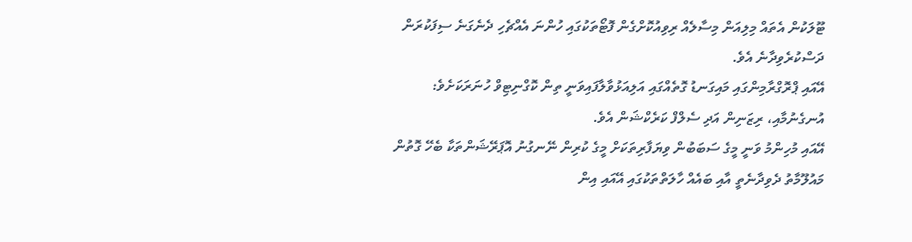ޓޫލަކުން އެތައް މިލިއަން މިސާލެއް ރިވިއުކޮށްގެން ފޮޓޯތަކުގައި ހުންނަ އެއްޗެހި ދެނެގަނެ ސިފަކުރަން ދަސްކުރެވިދާނެ އެވެ.
އޭއައި ޕްރޮގްރާމިންގައި މައިގަނޑު ގޮތެއްގައި އަލިއަޅުވާލާފައިވަނީ ތިން ކޮގްނިޓިވް ހުނަރަކަށެވެ: އުނގެނުމާއި، ރިޒަނިން އަދި ސެލްފް ކަރެކްޝަން އެވެ.
އޭއައި މުހިންމު ވަނީ މީގެ ސަބަބުން ވިޔަފާރިތަކަށް މީގެ ކުރިން ނޭނގުނު އޮޕަރޭޝަންތަކާ ބެހޭ ގޮތުން މައުލޫމާތު ދެވިދާނެތީ އާއި ބައެއް ހާލަތްތަކުގައި އޭއައި އިން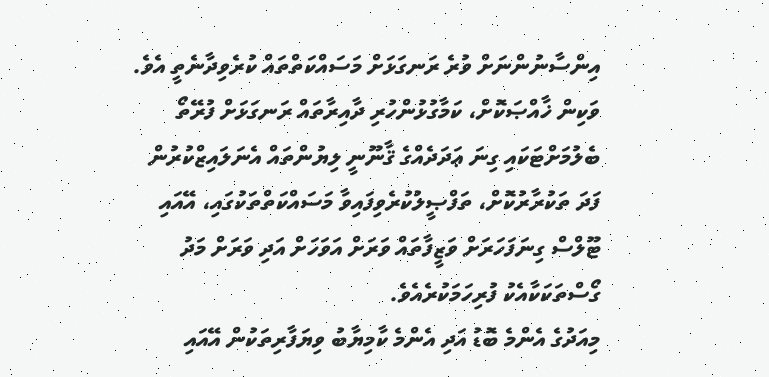އިންސާނުންނަށް ވުރެ ރަނގަޅަށް މަސައްކަތްތައް ކުރެވިދާނެތީ އެވެ. ވަކިން ޚާއްޞަކޮށް، ކަމާގުޅުންހުރި ދާއިރާތައް ރަނގަޅަށް ފުރޭތޯ ބެލުމަށްޓަކައި ގިނަ ޢަދަދެއްގެ ޤާނޫނީ ލިޔުންތައް އެނަލައިޒްކުރުން ފަދަ ތަކުރާރުކޮށް، ތަފްޞީލުކުރެވިފައިވާ މަސައްކަތްތަކުގައި، އޭއައި ޓޫލްސް ގިނަފަހަރަށް ވަޒީފާތައް ވަރަށް އަވަހަށް އަދި ވަރަށް މަދު ގޯސްތަކަކާއެކު ފުރިހަމަކުރެއެވެ.
މިއަދުގެ އެންމެ ބޮޑު އަދި އެންމެ ކާމިޔާބު ވިޔަފާރިތަކުން އޭއައި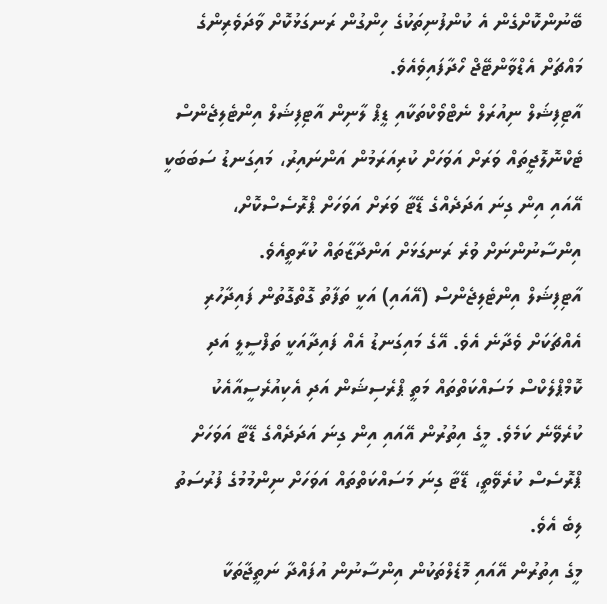ބޭނުންކޮށްގެން އެ ކުންފުނިތަކުގެ ހިންގުން ރަނގަޅުކޮށް ވާދަވެރިންގެ މައްޗަށް އެޑްވާންޓޭޖް ހޯދާފައިވެއެވެ.
އާޓިފިޝަލް ނިއުރަލް ނެޓްވޯކްތަކާއި ޑީޕް ލާނިން އާޓިފިޝަލް އިންޓެލިޖެންސް ޓެކްނޮލޮޖީތައް ވަރަށް އަވަހަށް ކުރިއަރަމުން އަންނައިރު، މައިގަނޑު ސަބަބަކީ އޭއައި އިން ގިނަ އަދަދެއްގެ ޑޭޓާ ވަރަށް އަވަހަށް ޕްރޮސެސްކޮށް، އިންސާނުންނަށް ވުރެ ރަނގަޅަށް އަންދާޒާތައް ކުރާތީއެވެ.
އާޓިފިޝަލް އިންޓެލިޖެންސް (އޭއައި) އަކީ ތަފާތު ގޮތްގޮތުން ފައިދާހުރި އެއްޗަކަށް ވެދާނެ އެވެ. އޭގެ މައިގަނޑު އެއް ފައިދާއަކީ ތަފްސީލީ އަދި ކޮމްޕްލެކްސް މަސައްކަތްތައް މަތީ ޕްރެސިޝަން އަދި އެކިއުރެސީއާއެކު ކުރެވޭނެ ކަމެވެ. މީގެ އިތުރުން އޭއައި އިން ގިނަ އަދަދެއްގެ ޑޭޓާ އަވަހަށް ޕްރޮސެސް ކުރެވޭތީ، ޑޭޓާ ގިނަ މަސައްކަތްތައް އަވަހަށް ނިންމުމުގެ ފުރުސަތު ލިބެ އެވެ.
މީގެ އިތުރުން އޭއައި މޮޑެލްތަކުން އިންސާނުން އުފައްދާ ނަތީޖާތަކާ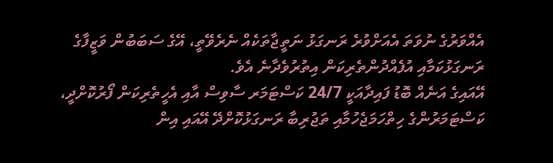އެއްވަރުގެ ނުވަތަ އެއަށްވުރެ ރަނގަޅު ނަތީޖާތަކެއް ނެރެވޭތީ، އޭގެ ސަބަބުން ވަޒީފާގެ ރަނގަޅުކަމާއި އުފެއްދުންތެރިކަން އިތުރުވެދާނެ އެވެ.
އޭއައިގެ އަނެއް ބޮޑު ފައިދާއަކީ 24/7 ކަސްޓަމަރ ސާވިސް އާއި އެހީތެރިކަން ފޯރުކޮށްދީ، ކަސްޓަމަރުންގެ ހިތްހަމަޖެހުމާއި ތަޖުރިބާ ރަނގަޅުކޮށްދޭ އޭއައި އިން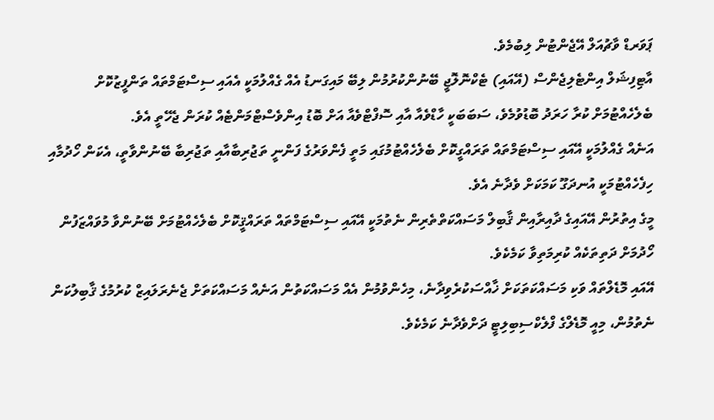ޕަވަރޑް ވާޗުއަލް އޭޖެންޓުން ލިބުމެވެ.
އާޓިފިޝަލް އިންޓެލިޖެންސް (އޭއައި) ޓެކްނޮލޮޖީ ބޭނުންކުރުމުން ލިބޭ މައިގަނޑު އެއް ގެއްލުމަކީ އެއައި ސިސްޓަމްތައް ތަންފީޒުކޮށް ބެލެހެއްޓުމަށް ކުރާ ހަރަދު ބޮޑުވުމެވެ، ސަބަބަކީ ހާޑްވެއާ އާއި ސޮފްޓްވެއާ އަށް ބޮޑު އިންވެސްޓްމަންޓެއް ކުރަން ޖެހޭތީ އެވެ.
އަނެއް ގެއްލުމަކީ އޭއައި ސިސްޓަމްތައް ތަރައްގީކޮށް ބެލެހެއްޓުމުގައި މަތީ ފެންވަރުގެ ފަންނީ ތަޖުރިބާއާއި ތަޖުރިބާ ބޭނުންވާތީ، އެކަން ހޯދުމާއި ހިފެހެއްޓުމަކީ އުނދަގޫ ކަމަކަށް ވެދާނެ އެވެ.
މީގެ އިތުރުން އޭއައިގެ ދާއިރާއިން ޤާބިލް މަސައްކަތްތެރިން ނެތުމަކީ އޭއައި ސިސްޓަމްތައް ތަރައްޤީކޮށް ބެލެހެއްޓުމަށް ބޭނުންވާ މުވައްޒަފުން ހޯދުމަށް ދަތިތަކެއް ކުރިމަތިވާ ކަމެކެވެ.
އޭއައި މޮޑެލްތައް ވަކި މަސައްކަތަކަށް ޚާއްސަކުރެވިދާނެ، މިހެންވުމުން އެއް މަސައްކަތުން އަނެއް މަސައްކަތަށް ޖެނެރަލައިޒް ކުރުމުގެ ޤާބިލުކަން ނެތުމުން، މިއީ މޮޑެލްގެ ފްލެކްސިބިލިޓީ ދަށްވެދާނެ ކަމެކެވެ.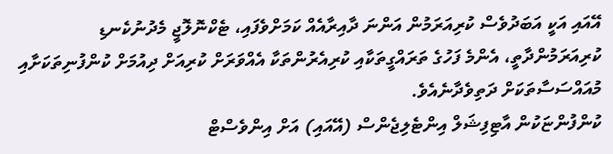އޭއައި އަކީ އަބަދުވެސް ކުރިއަރަމުން އަންނަ ދާއިރާއެއް ކަމަށްވެފައި، ޓެކްނޮލޮޖީ މެދުނުކެނޑި ކުރިއަރަމުންދާތީ، އެންމެ ފަހުގެ ތަރައްގީތަކާއި ކުރިއެރުންތަކާ އެއްވަރަށް ކުރިއަށް ދިއުމަށް ކުންފުނިތަކަށާއި މުއައްސަސާތަކަށް ދަތިވެދާނެއެވެ.
ކުންފުންޏަކުން އާޓިފިޝަލް އިންޓެލިޖެންސް (އޭއައި) އަށް އިންވެސްޓް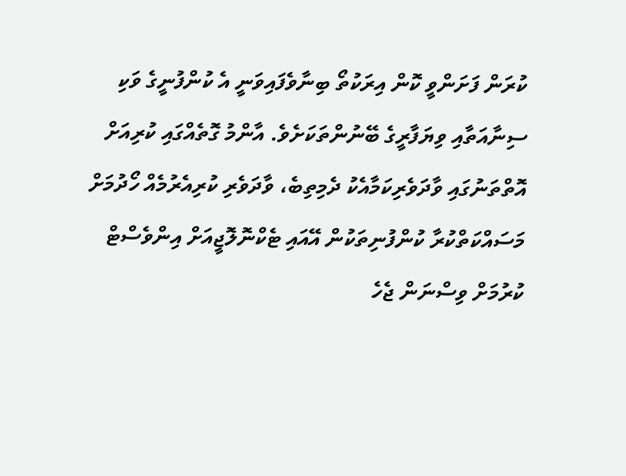ކުރަން ފަށަންވީ ކޮން އިރަކުތޯ ބިނާވެފައިވަނީ އެ ކުންފުނީގެ ވަކި ސިނާއަތާއި ވިޔަފާރީގެ ބޭނުންތަކަށެވެ. އާންމު ގޮތެއްގައި ކުރިއަށް އޮތްތަނުގައި ވާދަވެރިކަމާއެކު ދެމިތިބެ، ވާދަވެރި ކުރިއެރުމެއް ހޯދުމަށް މަސައްކަތްކުރާ ކުންފުނިތަކުން އޭއައި ޓެކްނޮލޮޖީއަށް އިންވެސްޓް ކުރުމަށް ވިސްނަން ޖެހެ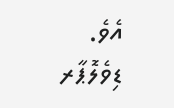އެވެ.
ޑިވެލޮޕާރ